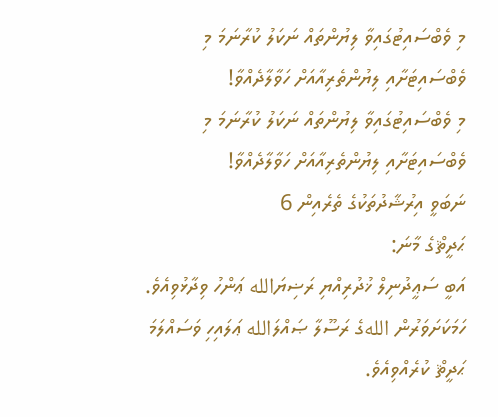މި ވެބްސައިޓުގައިވާ ލިޔުންތައް ނަކަލު ކުރާނަމަ މި ވެބްސައިޓަށާއި ލިޔުންތެރިއާއަށް ހަވާލާދެއްވާ!
މި ވެބްސައިޓުގައިވާ ލިޔުންތައް ނަކަލު ކުރާނަމަ މި ވެބްސައިޓަށާއި ލިޔުންތެރިއާއަށް ހަވާލާދެއްވާ!
ނަބަވީ އިރުޝާދުތަކުގެ ތެރެއިން 6
ޙަދީޘްގެ މާނަ:
އަބީ ސަޢީދުނިލް ޚުދުރިއްޔި ރަޟިޔަالله ޢަންހު ވިދާޅުވިއެވެ. ހަމަކަށަވަރުން اللهގެ ރަސޫލާ ޞައްލަالله ޢަލައިހި ވަސައްލަމަ ޙަދީޘް ކުރެއްވިއެވެ.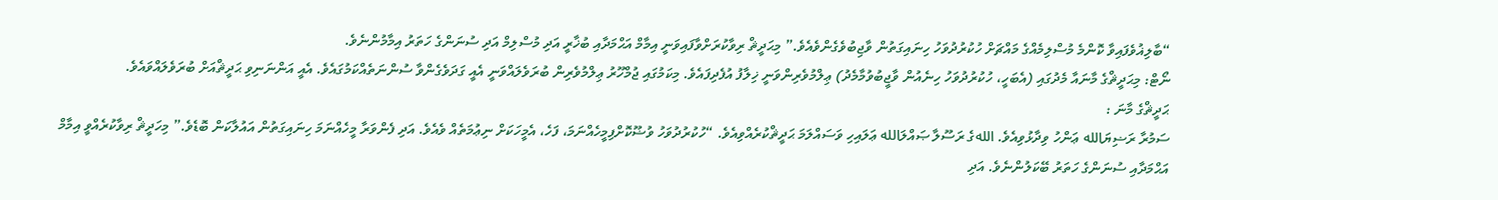“ބާލިޣުވެފައިވާ ކޮންމެ މުސްލިމެއްގެ މައްޗަށް ހުކުރުދުވަހު ހިނައިގަތުން ވާޖިބުވެގެންވެއެވެ.” މިޙަދީޘް ރިވާކުރަށްވާފައިވަނީ އިމާމް އަޙްމަދާއި ބުޚާރީ އަދި މުސްލިމް އަދި ސުނަންގެ ހަތަރު އިމާމުންނެވެ.
ނޯޓް: މިޙަދީޘްގެ މާނައާ މެދުގައި (އެބަހީ، ހުކުރުދުވަހު ހިނެއުން ވާޖީބުވުމާމެދު) ޢިލްމުވެރިންވަނީ ޚިލާފު އުފެދިފައެވެ. މިކަމުގައި ޖުމްހޫރު ޢިލްމުވެރިން ބުރަވެލައްވަނީ އެއީ ގަދަވެގެންވާ ސުންނަތެއްކަމުގައެވެ. އެއީ އަންނަނިވި ޙަދީޘްއަށް ބުރަވެލައްވައެވެ.
ޙަދީޘްގެ މާނަ :
ސަމުރާ ރަޟިޔަالله ޢަންހު ވިދާޅުވިއެވެ. اللهގެ ރަސޫލާ ޞައްލަالله ޢަލައިހި ވަސައްލަމަ ޙަދީޘްކުރެއްވިއެވެ. “ހުކުރުދުވަހު ވުޟޫކޮށްފިމީހެއްނަމަ، ފަހެ، އެމީހަކަށް ނިޢުމަތެއް ވެއެވެ. އަދި ފެންވަރާ މީހެއްނަމަ ހިނައިގަތުން އައުލާކަން ބޮޑެވެ.” މިހަދީޘް ރިވާކުރެއްވީ އިމާމް އަޙްމަދާއި ސުނަންގެ ހަތަރު ބޭކަލުންނެވެ. އަދި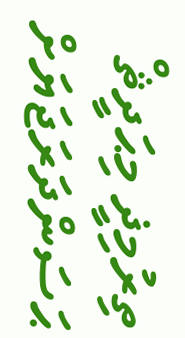ތިރުމިޛީ މިޙަދީޘް ޙަސަންދަރަޖަޔަށް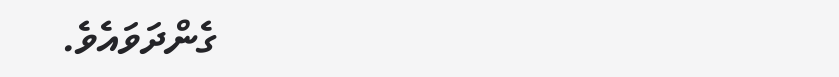ގެންދަވައެވެ.